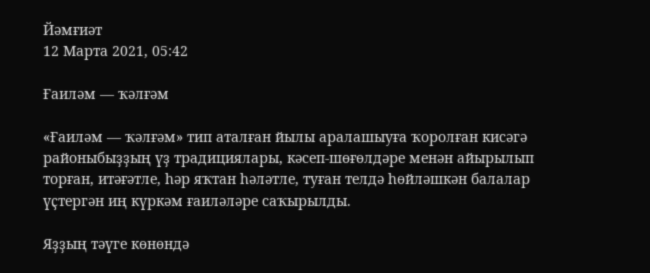Йәмғиәт
12 Марта 2021, 05:42

Ғаиләм — ҡәлғәм

«Ғаиләм — ҡәлғәм» тип аталған йылы аралашыуға ҡоролған кисәгә районыбыҙҙың үҙ традициялары, кәсеп-шөғөлдәре менән айырылып торған, итәғәтле, һәр яҡтан һәләтле, туған телдә һөйләшкән балалар үҫтергән иң күркәм ғаиләләре саҡырылды.

Яҙҙың тәүге көнөндә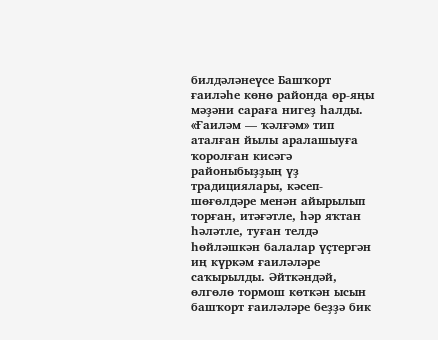билдәләнеүсе Башҡорт ғаиләһе көнө районда өр-яңы мәҙәни сараға нигеҙ һалды. «Ғаиләм — ҡәлғәм» тип аталған йылы аралашыуға ҡоролған кисәгә районыбыҙҙың үҙ традициялары, кәсеп-шөғөлдәре менән айырылып торған, итәғәтле, һәр яҡтан һәләтле, туған телдә һөйләшкән балалар үҫтергән иң күркәм ғаиләләре саҡырылды. Әйткәндәй, өлгөлө тормош көткән ысын башҡорт ғаиләләре беҙҙә бик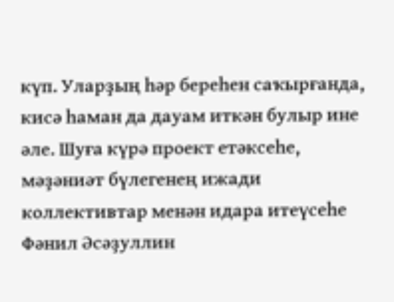күп. Уларҙың һәр береһен саҡырғанда, кисә һаман да дауам иткән булыр ине әле. Шуға күрә проект етәксеһе, мәҙәниәт бүлегенең ижади коллективтар менән идара итеүсеһе Фәнил Әсәҙуллин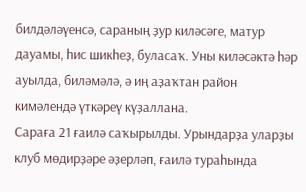билдәләүенсә, сараның ҙур киләсәге, матур дауамы, һис шикһеҙ, буласаҡ. Уны киләсәктә һәр ауылда, биләмәлә, ә иң аҙаҡтан район кимәлендә үткәреү күҙаллана.
Сараға 21 ғаилә саҡырылды. Урындарҙа уларҙы клуб мөдирҙәре әҙерләп, ғаилә тураһында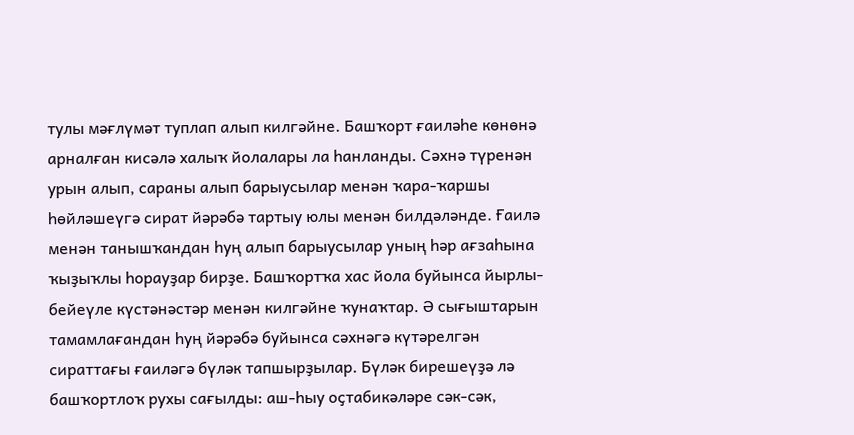тулы мәғлүмәт туплап алып килгәйне. Башҡорт ғаиләһе көнөнә арналған кисәлә халыҡ йолалары ла һанланды. Сәхнә түренән урын алып, сараны алып барыусылар менән ҡара-ҡаршы һөйләшеүгә сират йәрәбә тартыу юлы менән билдәләнде. Ғаилә менән танышҡандан һуң алып барыусылар уның һәр ағзаһына ҡыҙыҡлы һорауҙар бирҙе. Башҡортҡа хас йола буйынса йырлы-бейеүле күстәнәстәр менән килгәйне ҡунаҡтар. Ә сығыштарын тамамлағандан һуң йәрәбә буйынса сәхнәгә күтәрелгән сираттағы ғаиләгә бүләк тапшырҙылар. Бүләк бирешеүҙә лә башҡортлоҡ рухы сағылды: аш-һыу оҫтабикәләре сәк-сәк,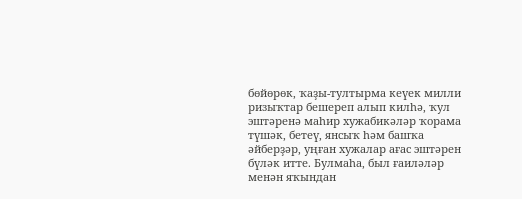бөйөрөк, ҡаҙы-тултырма кеүек милли ризыҡтар бешереп алып килһә, ҡул эштәренә маһир хужабикәләр ҡорама түшәк, бетеү, янсыҡ һәм башҡа әйберҙәр, уңған хужалар ағас эштәрен бүләк итте. Булмаһа, был ғаиләләр менән яҡындан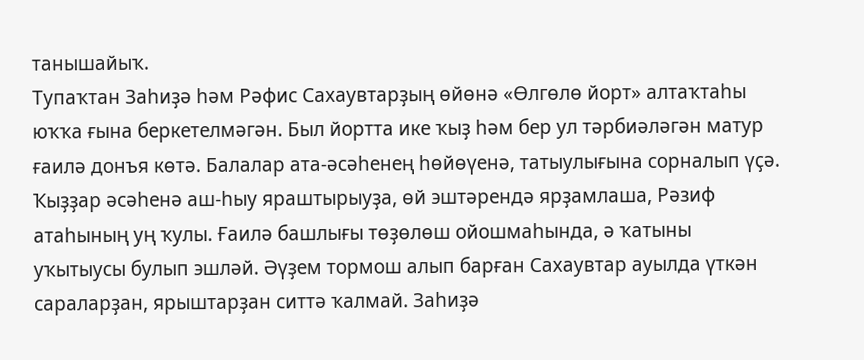танышайыҡ.
Тупаҡтан Заһиҙә һәм Рәфис Сахаувтарҙың өйөнә «Өлгөлө йорт» алтаҡтаһы юҡҡа ғына беркетелмәгән. Был йортта ике ҡыҙ һәм бер ул тәрбиәләгән матур ғаилә донъя көтә. Балалар ата-әсәһенең һөйөүенә, татыулығына сорналып үҫә. Ҡыҙҙар әсәһенә аш-һыу яраштырыуҙа, өй эштәрендә ярҙамлаша, Рәзиф атаһының уң ҡулы. Ғаилә башлығы төҙөлөш ойошмаһында, ә ҡатыны уҡытыусы булып эшләй. Әүҙем тормош алып барған Сахаувтар ауылда үткән сараларҙан, ярыштарҙан ситтә ҡалмай. Заһиҙә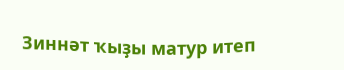Зиннәт ҡыҙы матур итеп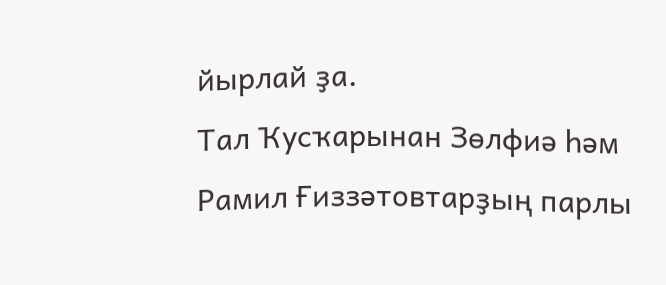йырлай ҙа.
Тал Ҡусҡарынан Зөлфиә һәм Рамил Ғиззәтовтарҙың парлы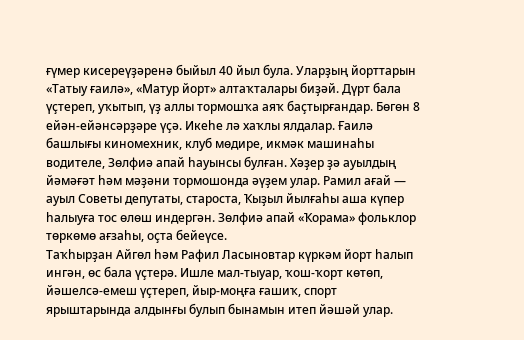ғүмер кисереүҙәренә быйыл 40 йыл була. Уларҙың йорттарын «Татыу ғаилә», «Матур йорт» алтаҡталары биҙәй. Дүрт бала үҫтереп, уҡытып, үҙ аллы тормошҡа аяҡ баҫтырғандар. Бөгөн 8 ейән-ейәнсәрҙәре үҫә. Икеһе лә хаҡлы ялдалар. Ғаилә башлығы киномехник, клуб мөдире, икмәк машинаһы водителе, Зөлфиә апай һауынсы булған. Хәҙер ҙә ауылдың йәмәғәт һәм мәҙәни тормошонда әүҙем улар. Рамил ағай — ауыл Советы депутаты, староста, Ҡыҙыл йылғаһы аша күпер һалыуға тос өлөш индергән. Зөлфиә апай «Ҡорама» фольклор төркөмө ағзаһы, оҫта бейеүсе.
Таҡһырҙан Айгөл һәм Рафил Ласыновтар күркәм йорт һалып ингән, өс бала үҫтерә. Ишле мал-тыуар, ҡош-ҡорт көтөп, йәшелсә-емеш үҫтереп, йыр-моңға ғашиҡ, спорт ярыштарында алдынғы булып бынамын итеп йәшәй улар.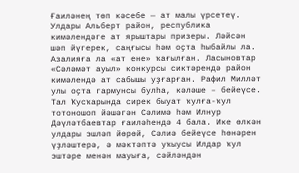Ғаиләнең төп кәсебе — ат малы үрсетеү. Улдары Альберт район, республика кимәлендәге ат ярыштары призеры. Ләйсән шәп йүгерек, саңғысы һәм оҫта һыбайлы ла. Азалияға ла «ат ене» ҡағылған. Ласыновтар «Сәләмәт ауыл» конкурсы сиктәрендә район кимәлендә ат сабышы уҙғарған. Рафил Милләт улы оҫта гармунсы булһа, кәләше – бейеүсе.
Тал Ҡусҡарында сирек быуат ҡулға-ҡул тотоношоп йәшәгән Сәлимә һәм Илнур Дәүләтбаевтар ғаиләһендә 4 бала. Ике өлкән улдары эшләп йөрөй, Сәлиә бейеүсе һөнәрен үҙләштерә, ә мәктәптә уҡыусы Илдар ҡул эштәре менән мауыға, сәйләндән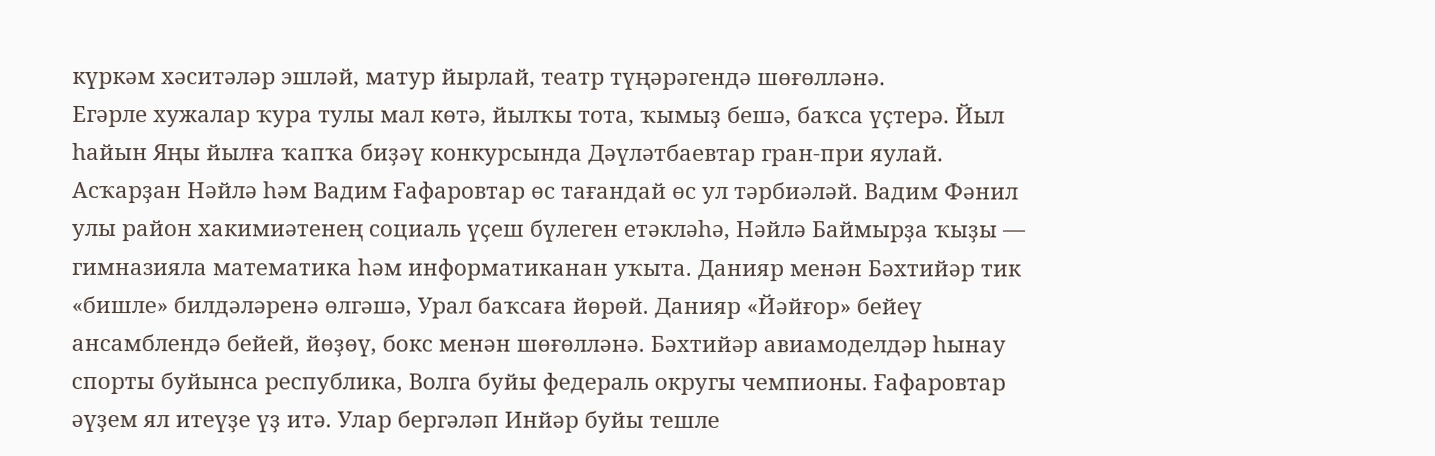күркәм хәситәләр эшләй, матур йырлай, театр түңәрәгендә шөғөлләнә.
Егәрле хужалар ҡура тулы мал көтә, йылҡы тота, ҡымыҙ бешә, баҡса үҫтерә. Йыл һайын Яңы йылға ҡапҡа биҙәү конкурсында Дәүләтбаевтар гран-при яулай.
Асҡарҙан Нәйлә һәм Вадим Ғафаровтар өс тағандай өс ул тәрбиәләй. Вадим Фәнил улы район хакимиәтенең социаль үҫеш бүлеген етәкләһә, Нәйлә Баймырҙа ҡыҙы — гимназияла математика һәм информатиканан уҡыта. Данияр менән Бәхтийәр тик «бишле» билдәләренә өлгәшә, Урал баҡсаға йөрөй. Данияр «Йәйғор» бейеү ансамблендә бейей, йөҙөү, бокс менән шөғөлләнә. Бәхтийәр авиамоделдәр һынау спорты буйынса республика, Волга буйы федераль округы чемпионы. Ғафаровтар әүҙем ял итеүҙе үҙ итә. Улар бергәләп Инйәр буйы тешле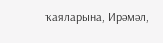ҡаяларына, Ирәмәл,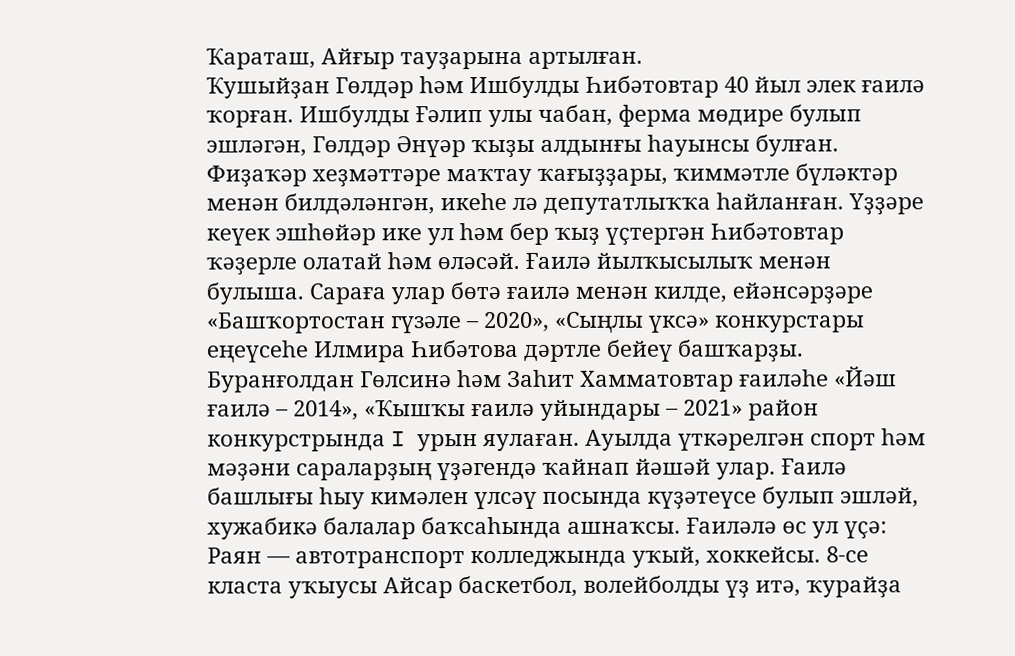Ҡараташ, Айғыр тауҙарына артылған.
Ҡушыйҙан Гөлдәр һәм Ишбулды Һибәтовтар 40 йыл элек ғаилә ҡорған. Ишбулды Ғәлип улы чабан, ферма мөдире булып эшләгән, Гөлдәр Әнүәр ҡыҙы алдынғы һауынсы булған. Фиҙаҡәр хеҙмәттәре маҡтау ҡағыҙҙары, ҡиммәтле бүләктәр менән билдәләнгән, икеһе лә депутатлыҡҡа һайланған. Үҙҙәре кеүек эшһөйәр ике ул һәм бер ҡыҙ үҫтергән Һибәтовтар ҡәҙерле олатай һәм өләсәй. Ғаилә йылҡысылыҡ менән булыша. Сараға улар бөтә ғаилә менән килде, ейәнсәрҙәре «Башҡортостан гүзәле – 2020», «Сыңлы үксә» конкурстары еңеүсеһе Илмира Һибәтова дәртле бейеү башҡарҙы.
Буранғолдан Гөлсинә һәм Заһит Хамматовтар ғаиләһе «Йәш ғаилә – 2014», «Ҡышҡы ғаилә уйындары – 2021» район конкурстрында I урын яулаған. Ауылда үткәрелгән спорт һәм мәҙәни сараларҙың үҙәгендә ҡайнап йәшәй улар. Ғаилә башлығы һыу кимәлен үлсәү посында күҙәтеүсе булып эшләй, хужабикә балалар баҡсаһында ашнаҡсы. Ғаиләлә өс ул үҫә: Раян — автотранспорт колледжында уҡый, хоккейсы. 8-се класта уҡыусы Айсар баскетбол, волейболды үҙ итә, ҡурайҙа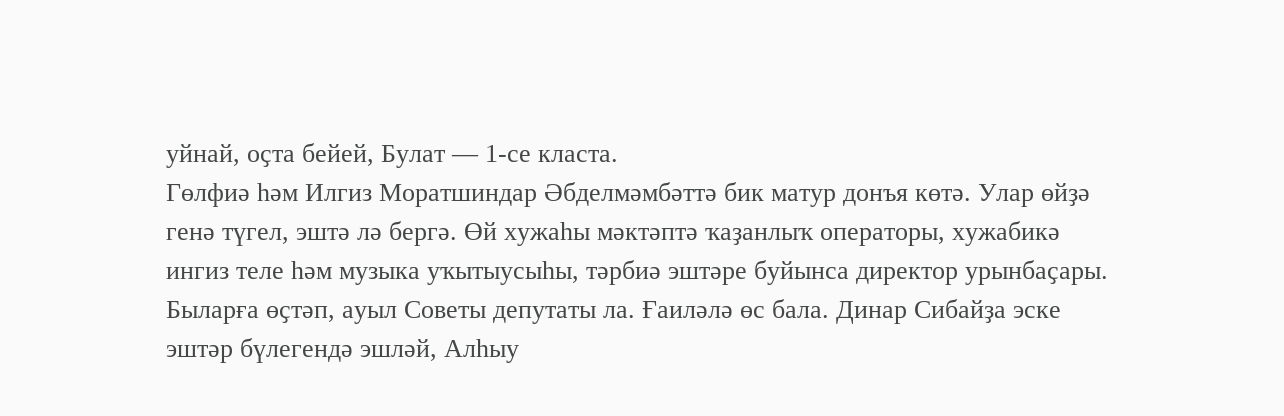уйнай, оҫта бейей, Булат — 1-се класта.
Гөлфиә һәм Илгиз Моратшиндар Әбделмәмбәттә бик матур донъя көтә. Улар өйҙә генә түгел, эштә лә бергә. Өй хужаһы мәктәптә ҡаҙанлыҡ операторы, хужабикә ингиз теле һәм музыка уҡытыусыһы, тәрбиә эштәре буйынса директор урынбаҫары. Быларға өҫтәп, ауыл Советы депутаты ла. Ғаиләлә өс бала. Динар Сибайҙа эске эштәр бүлегендә эшләй, Алһыу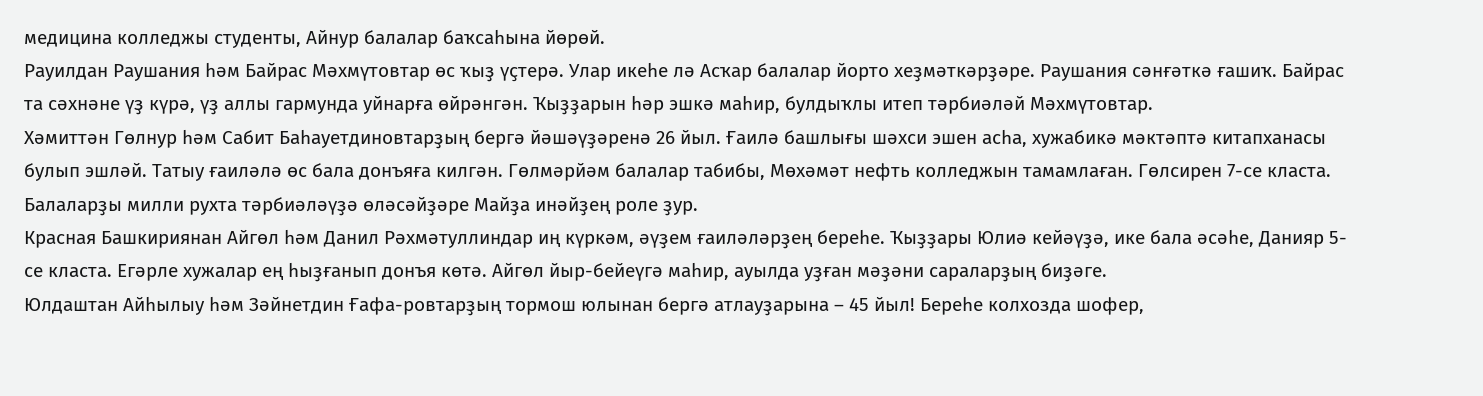медицина колледжы студенты, Айнур балалар баҡсаһына йөрөй.
Рауилдан Раушания һәм Байрас Мәхмүтовтар өс ҡыҙ үҫтерә. Улар икеһе лә Асҡар балалар йорто хеҙмәткәрҙәре. Раушания сәнғәткә ғашиҡ. Байрас та сәхнәне үҙ күрә, үҙ аллы гармунда уйнарға өйрәнгән. Ҡыҙҙарын һәр эшкә маһир, булдыҡлы итеп тәрбиәләй Мәхмүтовтар.
Хәмиттән Гөлнур һәм Сабит Баһауетдиновтарҙың бергә йәшәүҙәренә 26 йыл. Ғаилә башлығы шәхси эшен асһа, хужабикә мәктәптә китапханасы булып эшләй. Татыу ғаиләлә өс бала донъяға килгән. Гөлмәрйәм балалар табибы, Мөхәмәт нефть колледжын тамамлаған. Гөлсирен 7-се класта. Балаларҙы милли рухта тәрбиәләүҙә өләсәйҙәре Майҙа инәйҙең роле ҙур.
Красная Башкириянан Айгөл һәм Данил Рәхмәтуллиндар иң күркәм, әүҙем ғаиләләрҙең береһе. Ҡыҙҙары Юлиә кейәүҙә, ике бала әсәһе, Данияр 5-се класта. Егәрле хужалар ең һыҙғанып донъя көтә. Айгөл йыр-бейеүгә маһир, ауылда уҙған мәҙәни сараларҙың биҙәге.
Юлдаштан Айһылыу һәм Зәйнетдин Ғафа-ровтарҙың тормош юлынан бергә атлауҙарына – 45 йыл! Береһе колхозда шофер,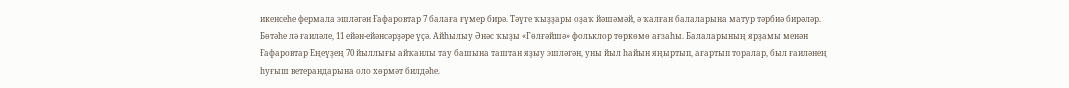икенсеһе фермала эшләгән Ғафаровтар 7 балаға ғүмер бирә. Тәүге ҡыҙҙары оҙаҡ йәшәмәй, ә ҡалған балаларына матур тәрбиә бирәләр. Бөтәһе лә ғаиләле, 11 ейән-ейәнсәрҙәре үҫә. Айһылыу Әнәс ҡыҙы «Гөлғәйшә» фольклор төркөмө ағзаһы. Балаларының ярҙамы менән Ғафаровтар Еңеүҙең 70 йыллығы айҡанлы тау башына таштан яҙыу эшләгән, уны йыл һайын яңыртып, ағартып торалар, был ғаиләнең һуғыш ветерандарына оло хөрмәт билдәһе.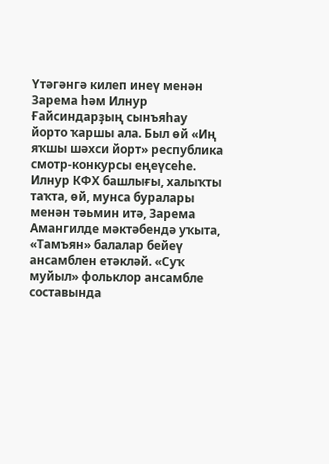Үтәгәнгә килеп инеү менән Зарема һәм Илнур Ғайсиндарҙың сынъяһау йорто ҡаршы ала. Был өй «Иң яҡшы шәхси йорт» республика смотр-конкурсы еңеүсеһе. Илнур КФХ башлығы, халыҡты таҡта, өй, мунса буралары менән тәьмин итә, Зарема Амангилде мәктәбендә уҡыта, «Тамъян» балалар бейеү ансамблен етәкләй. «Суҡ муйыл» фольклор ансамбле составында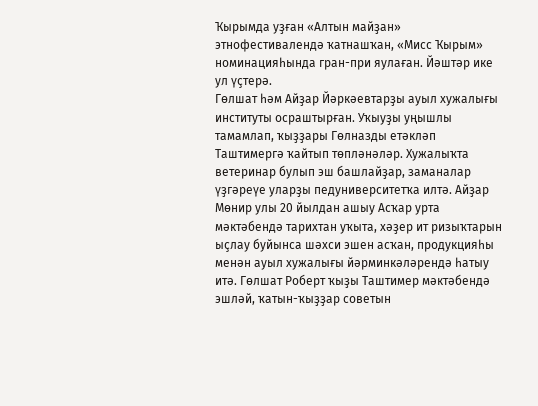Ҡырымда уҙған «Алтын майҙан» этнофестивалендә ҡатнашҡан, «Мисс Ҡырым» номинацияһында гран-при яулаған. Йәштәр ике ул үҫтерә.
Гөлшат һәм Айҙар Йәркәевтарҙы ауыл хужалығы институты осраштырған. Уҡыуҙы уңышлы тамамлап, ҡыҙҙары Гөлназды етәкләп Таштимергә ҡайтып төпләнәләр. Хужалыҡта ветеринар булып эш башлайҙар, заманалар үҙгәреүе уларҙы педуниверситетҡа илтә. Айҙар Мөнир улы 20 йылдан ашыу Асҡар урта мәктәбендә тарихтан уҡыта, хәҙер ит ризыҡтарын ыҫлау буйынса шәхси эшен асҡан, продукцияһы менән ауыл хужалығы йәрминкәләрендә һатыу итә. Гөлшат Роберт ҡыҙы Таштимер мәктәбендә эшләй, ҡатын-ҡыҙҙар советын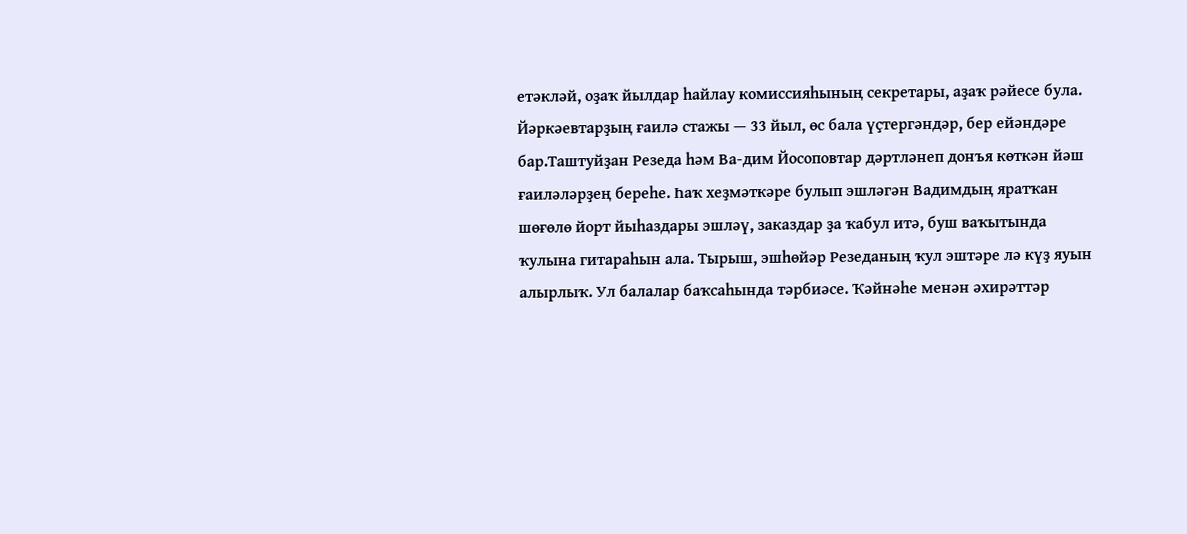етәкләй, оҙаҡ йылдар һайлау комиссияһының секретары, аҙаҡ рәйесе була. Йәркәевтарҙың ғаилә стажы — 33 йыл, өс бала үҫтергәндәр, бер ейәндәре бар.Таштуйҙан Резеда һәм Ва-дим Йосоповтар дәртләнеп донъя көткән йәш ғаиләләрҙең береһе. Һаҡ хеҙмәткәре булып эшләгән Вадимдың яратҡан шөғөлө йорт йыһаздары эшләү, заказдар ҙа ҡабул итә, буш ваҡытында ҡулына гитараһын ала. Тырыш, эшһөйәр Резеданың ҡул эштәре лә күҙ яуын алырлыҡ. Ул балалар баҡсаһында тәрбиәсе. Ҡәйнәһе менән әхирәттәр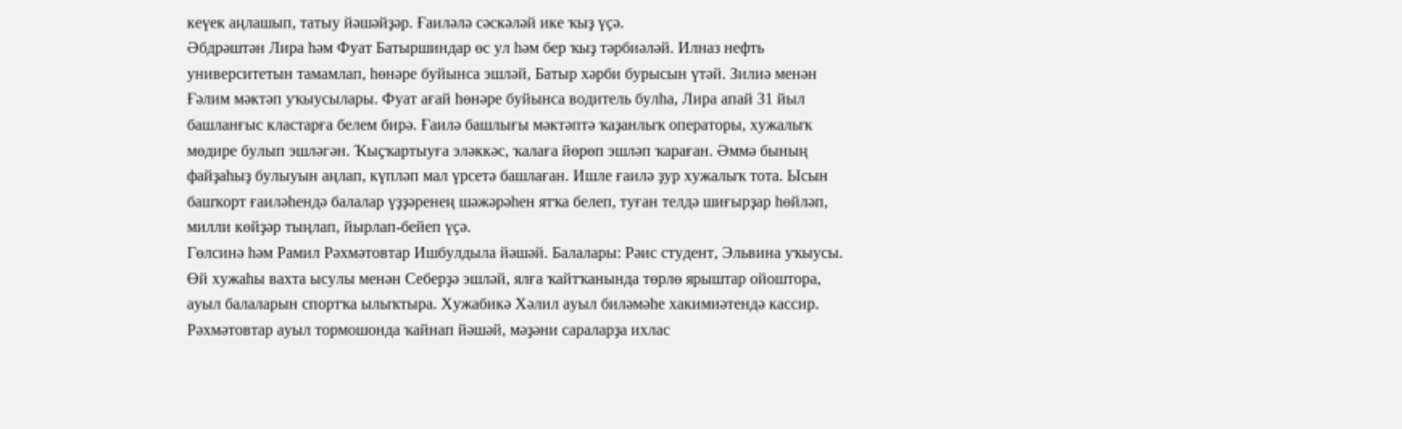кеүек аңлашып, татыу йәшәйҙәр. Ғаиләлә сәскәләй ике ҡыҙ үҫә.
Әбдрәштән Лира һәм Фуат Батыршиндар өс ул һәм бер ҡыҙ тәрбиәләй. Илназ нефть университетын тамамлап, һөнәре буйынса эшләй, Батыр хәрби бурысын үтәй. Зилиә менән Ғәлим мәктәп уҡыусылары. Фуат ағай һөнәре буйынса водитель булһа, Лира апай 31 йыл башланғыс кластарға белем бирә. Ғаилә башлығы мәктәптә ҡаҙанлыҡ операторы, хужалыҡ мөдире булып эшләгән. Ҡыҫҡартыуға эләккәс, ҡалаға йөрөп эшләп ҡараған. Әммә бының файҙаһыҙ булыуын аңлап, күпләп мал үрсетә башлаған. Ишле ғаилә ҙур хужалыҡ тота. Ысын башҡорт ғаиләһендә балалар үҙҙәренең шәжәрәһен ятҡа белеп, туған телдә шиғырҙар һөйләп, милли көйҙәр тыңлап, йырлап-бейеп үҫә.
Гөлсинә һәм Рамил Рәхмәтовтар Ишбулдыла йәшәй. Балалары: Рәис студент, Эльвина уҡыусы. Өй хужаһы вахта ысулы менән Себерҙә эшләй, ялға ҡайтҡанында төрлө ярыштар ойоштора, ауыл балаларын спортҡа ылыҡтыра. Хужабикә Хәлил ауыл биләмәһе хакимиәтендә кассир. Рәхмәтовтар ауыл тормошонда ҡайнап йәшәй, мәҙәни сараларҙа ихлас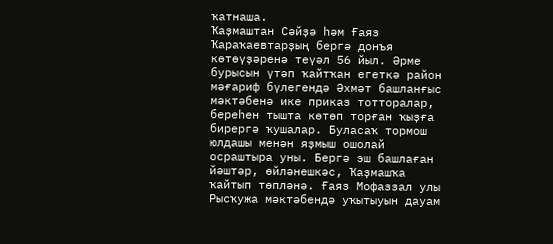ҡатнаша.
Ҡаҙмаштан Сәйҙә һәм Ғаяз Ҡараҡаевтарҙың бергә донъя көтөүҙәренә теүәл 56 йыл. Әрме бурысын үтәп ҡайтҡан егеткә район мәғариф бүлегендә Әхмәт башланғыс мәктәбенә ике приказ тотторалар, береһен тышта көтөп торған ҡыҙға бирергә ҡушалар. Буласаҡ тормош юлдашы менән яҙмыш ошолай осраштыра уны. Бергә эш башлаған йәштәр, өйләнешкәс, Ҡаҙмашҡа ҡайтып төпләнә. Ғаяз Мофаззал улы Рысҡужа мәктәбендә уҡытыуын дауам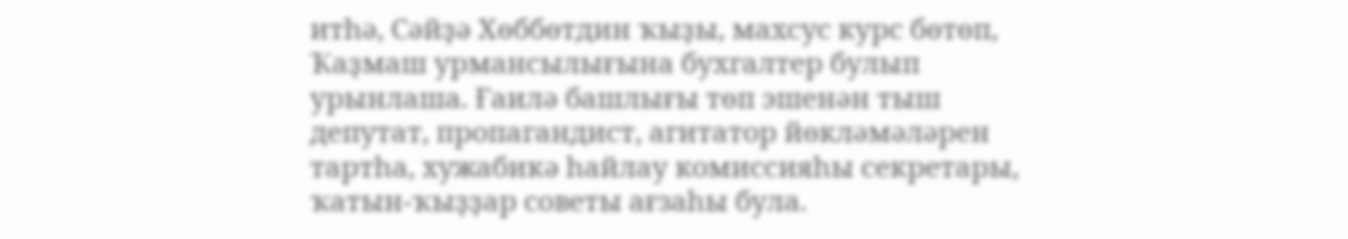итһә, Сәйҙә Хөббөтдин ҡыҙы, махсус курс бөтөп, Ҡаҙмаш урмансылығына бухгалтер булып урынлаша. Ғаилә башлығы төп эшенән тыш депутат, пропагандист, агитатор йөкләмәләрен тартһа, хужабикә һайлау комиссияһы секретары, ҡатын-ҡыҙҙар советы ағзаһы була.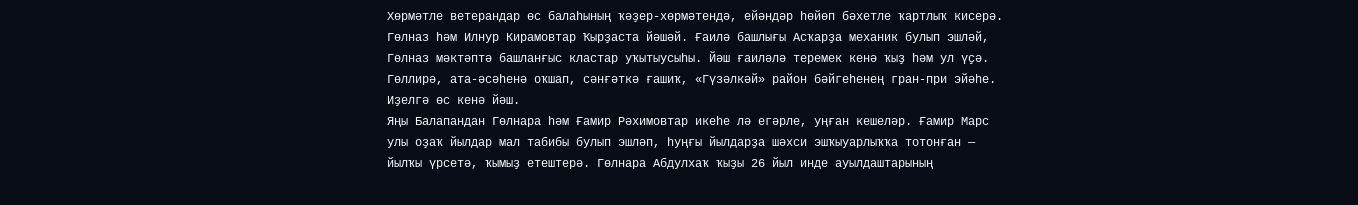Хөрмәтле ветерандар өс балаһының ҡәҙер-хөрмәтендә, ейәндәр һөйөп бәхетле ҡартлыҡ кисерә.
Гөлназ һәм Илнур Кирамовтар Ҡырҙаста йәшәй. Ғаилә башлығы Асҡарҙа механик булып эшләй, Гөлназ мәктәптә башланғыс кластар уҡытыусыһы. Йәш ғаиләлә теремек кенә ҡыҙ һәм ул үҫә. Гөллирә, ата-әсәһенә оҡшап, сәнғәткә ғашиҡ, «Гүзәлкәй» район бәйгеһенең гран-при эйәһе. Иҙелгә өс кенә йәш.
Яңы Балапандан Гөлнара һәм Ғамир Рәхимовтар икеһе лә егәрле, уңған кешеләр. Ғамир Марс улы оҙаҡ йылдар мал табибы булып эшләп, һуңғы йылдарҙа шәхси эшҡыуарлыҡҡа тотонған — йылҡы үрсетә, ҡымыҙ етештерә. Гөлнара Абдулхаҡ ҡыҙы 26 йыл инде ауылдаштарының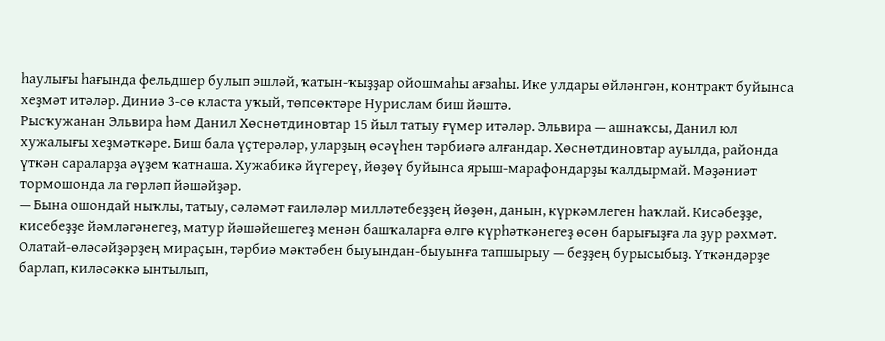һаулығы һағында фельдшер булып эшләй, ҡатын-ҡыҙҙар ойошмаһы ағзаһы. Ике улдары өйләнгән, контракт буйынса хеҙмәт итәләр. Диниә 3-сө класта уҡый, төпсөктәре Нурислам биш йәштә.
Рысҡужанан Эльвира һәм Данил Хөснөтдиновтар 15 йыл татыу ғүмер итәләр. Эльвира — ашнаҡсы, Данил юл хужалығы хеҙмәткәре. Биш бала үҫтерәләр, уларҙың өсәүһен тәрбиәгә алғандар. Хөснөтдиновтар ауылда, районда үткән сараларҙа әүҙем ҡатнаша. Хужабикә йүгереү, йөҙөү буйынса ярыш-марафондарҙы ҡалдырмай. Мәҙәниәт тормошонда ла гөрләп йәшәйҙәр.
— Бына ошондай ныҡлы, татыу, сәләмәт ғаиләләр милләтебеҙҙең йөҙөн, данын, күркәмлеген һаҡлай. Кисәбеҙҙе, кисебеҙҙе йәмләгәнегеҙ, матур йәшәйешегеҙ менән башҡаларға өлгө күрһәткәнегеҙ өсөн барығыҙға ла ҙур рәхмәт. Олатай-өләсәйҙәрҙең мираҫын, тәрбиә мәктәбен быуындан-быуынға тапшырыу — беҙҙең бурысыбыҙ. Үткәндәрҙе барлап, киләсәккә ынтылып,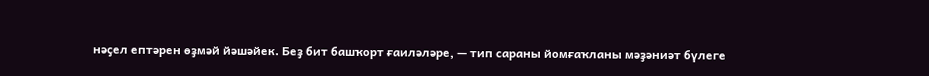нәҫел ептәрен өҙмәй йәшәйек. Беҙ бит башҡорт ғаиләләре, — тип сараны йомғаҡланы мәҙәниәт бүлеге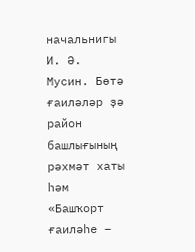начальнигы И. Ә. Мусин. Бөтә ғаиләләр ҙә район башлығының рәхмәт хаты һәм «Башҡорт ғаиләһе –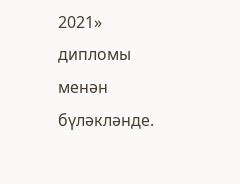2021» дипломы менән бүләкләнде.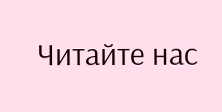Читайте нас